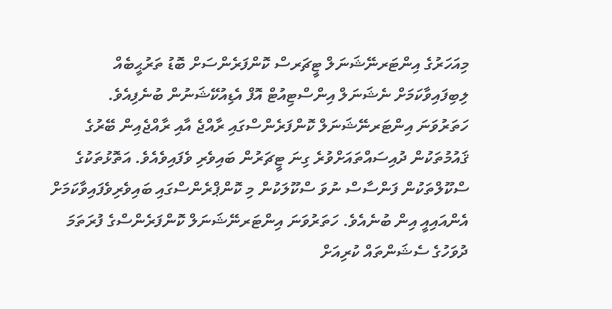މިއަހަރުގެ އިންޓަރނޭޝަނަލް ޓީޗަރސް ކޮންފަރެންސަށް ބޮޑު ތަރުޙީބެއް ލިބިފައިވާކަމަށް ނެޝަނަލް އިންސްޓިއުޓް އޮފް އެޑިއުކޭޝަނުން ބުނެފިއެވެ.
ހަތަރުވަނަ އިންޓަރނޭޝަނަލް ކޮންފަރެންސްގައި ރާއްޖެ އާއި ރާއްޖެއިން ބޭރުގެ ޤައުމުތަކުން ދުއިސައްތައަށްވުރެ ގިނަ ޓީޗަރުން ބައިވެރި ވެފައިވެއެވެ. އަތޮޅުތަކުގެ ސްކޫލްތަކުން ފަންސާސް ނުވަ ސްކޫލަކުން މި ކޮންޕްރެންސްގައި ބައިވެރިވެފައިވާކަމަށް އެންއައިއީ އިން ބުނެއެވެ. ހަތަރުވަނަ އިންޓަރނޭޝަނަލް ކޮންފަރެންސްގެ ފުރަތަމަ ދުވަހުގެ ސެޝަންތައް ކުރިއަށް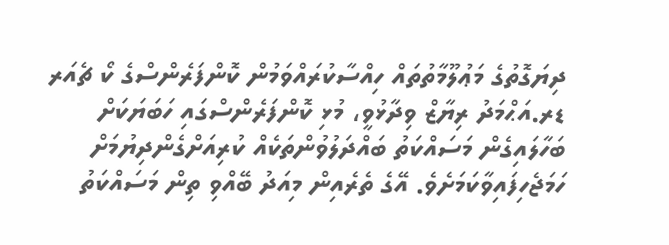ދިޔަގޮތުގެ މަޢުލޫމާތުތައް ހިއްސާކުރައްވަމުން ކޮންފަރެންސްގެ ކޯ ޗެއަރ ޑރ.އަޙްމަދު ރިޔާޒް ވިދާޅުވީ، މުޅި ކޮންފަރެންސްގައި ހަބަޔަކަށް ބަހާލައިގެން މަސައްކަތު ބައްދަލުވުންތަކެއް ކުރިއަށްގެންދިޔުމަށް ހަމަޖެހިފައިވާކަމަށެވެ. އޭގެ ތެރެއިން މިއަދު ބޭއްވި ތިން މަސައްކަތު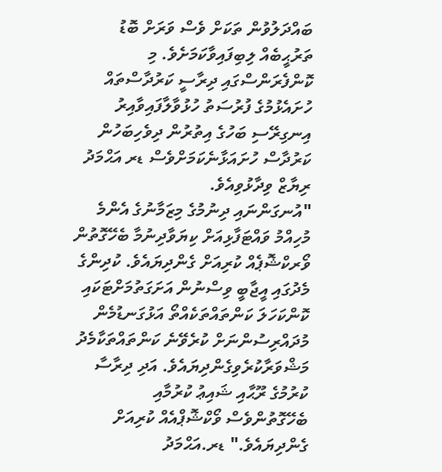ބައްދަލުވުން ތަކަށް ވެސް ވަރަށް ބޮޑު ތަރުޙީބެއް ލިބިފައިވާކަމަށެވެ. މި ކޮންފެރަންސްގައި ދިރާސީ ކަރުދާސްތައް ހުށައެޅުމުގެ ފުރުސަތު ހުޅުވާލާފައިވާއިރު އިނގިރޭސި ބަހުގެ އިތުރުން ދިވެހިބަހުން ކަރުދާސް ހުށައަޅާނެކަމަށްވެސް ޑރ އަޙްމަދު ރިޔާޒް ވިދާޅުވިއެވެ.
"އުނގަންނައި ދިނުމުގެ މިޒަމާނުގެ އެންމެ މުހިއްމު ވައްޓަފާޅިއަށް ކިޔަވާދިނުމާ ބެހޭގޮތުން ވޯރކްޝޮޕެއް ކުރިއަށް ގެންދިޔައެވެ. ކުދިންގެ މެދުގައި އީޖާބީ ވިސްނުން އަށަގަތުމަށްޓަކައި ކޮންކަހަލަ ކަންތައްތަކެއްތޯ އަޅުގަނޑުމެން މުދައްރިސުންނަށް ކުރެވޭނެ ކަންތައްތަކާމެދު މަޝްވަރާކުރެވިގެންދިޔައެވެ. އަދި ދިރާސާ ކުރުމުގެ ރޫޙާއި ޝައިޢު ކުރުމާއި ބެހޭގޮތުންވެސް ވޯކްޝޮޕްއެއް ކުރިއަށް ގެންދިޔައެވެ." ޑރ.އަޙްމަދު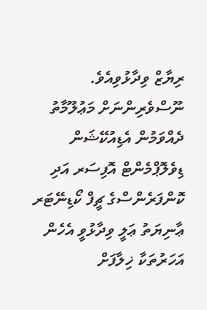ރިޔާޒް ވިދާޅުވިއެވެ.
ނޫސްވެރިންނަށް މަޢުލޫމާތު ދެއްވަމުން އެޑިއުކޭޝަން ޑިވެލޮޕްމެންޓް އޮފިސަރ އަދި ކޮންފަރެންސްގެ ޗީފް ކޯޑިނޭޓަރ ޢާނިޔަތު ޢަލީ ވިދާޅުވީ އެހެން އަހަރުތަކާ ޚިލާފަށް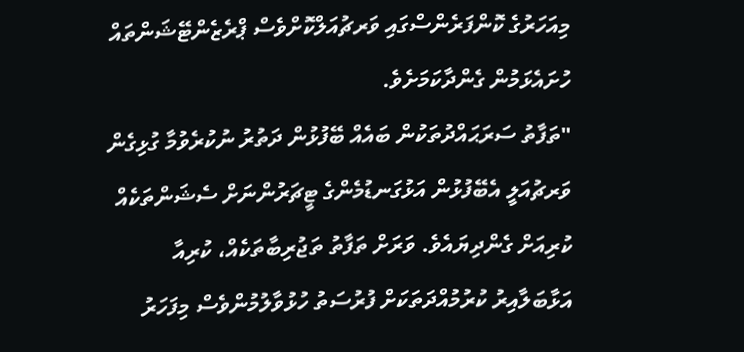މިއަހަރުގެ ކޮންފަރެންސްގައި ވަރޗުއަލްކޮށްވެސް ޕްރެޒެންޓޭޝަންތައް ހުށައެޅަމުން ގެންދާކަމަށެވެ.
"ތަފާތު ސަރަޙައްދުތަކުން ބައެއް ބޭފުޅުން ދަތުރު ނުކުރެވުމާ ގުޅިގެން ވަރޗުއަލީ އެބޭފުޅުން އަޅުގަނޑުމެންގެ ޓީޗަރުންނަށް ސެޝަންތަކެއް ކުރިއަށް ގެންދިޔައެވެ. ވަރަށް ތަފާތު ތަޖުރިބާތަކެއް، ކުރިއާ އަޅާބަލާއިރު ކުރުމުއްދަތަކަށް ފުރުސަތު ހުޅުވާލުމުންވެސް މިފަހަރު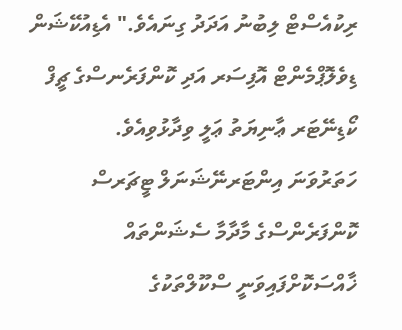ރިކުއެސްޓް ލިބުނު އަދަދު ގިނައެވެ." އެޑިއުކޭޝަން ޑިވެލޮޕްމެންޓް އޮފިސަރ އަދި ކޮންފަރެނސްގެ ޗީފް ކޯޑިނޭޓަރ ޢާނިޔަތު ޢަލީ ވިދާޅުވިއެވެ.
ހަތަރުވަނަ އިންޓަރނޭޝަނަލް ޓީޗަރސް ކޮންފަރެންސްގެ މާދާމާ ސެޝަންތައް ޚާއްސަކޮށްފައިވަނީ ސްކޫލްތަކުގެ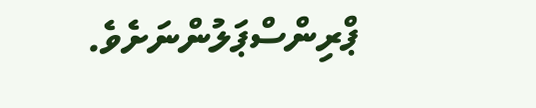ޕްރިންސްޕަލުންނަށެވެ.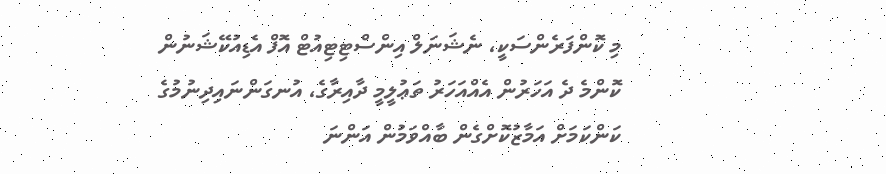މި ކޮންފަރެންސަކީ، ނެޝަނަލް އިންސްޓިޓިއުޓް އޮފް އެޑިއުކޭޝަނުން ކޮންމެ ދެ އަހަރުން އެއްއަހަރު ތަޢުލީމީ ދާއިރާގެ، އުނގަންނައިދިނުމުގެ ކަންކަމަށް އަމާޒުކޮށްގެން ބާއްވަމުން އަންނަ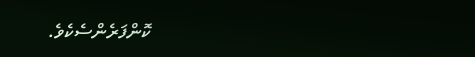ކޮންފަރެންސެކެވެ.